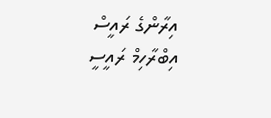އިރާންގެ ރައީސް އިބްރާހިމް ރައީސީ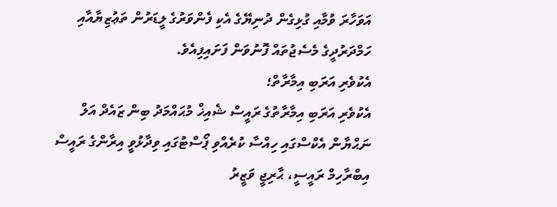އަވަހާރަ ވުމާއި ގުޅިގެން ދުނިޔޭގެ އެކި ފެންވަރުގެ ލީޑަރުން ތަޢުޒިޔާއާއި ހަމްދަރުދީގެ މެސެޖުތައް ފޮނުވަން ފަށައިފިއެވެ.
އެކުވެރި އަރަބި އިމާރާތް؛
އެކުވެރި އަރަބި އިމާރާތުގެ ރައީސް ޝެއިޚް މުޙައްމަދު ބިން ޒައެދް އަލް ނަޙްޔާން އެކްސްގައި ހިއްސާ ކުރެއްވި ޕޯސްޓުގައި ވިދާޅުވީ އިރާންގެ ރައީސް އިބްރާހިމް ރައީސީ، ޙާރިޖީ ވަޒީރު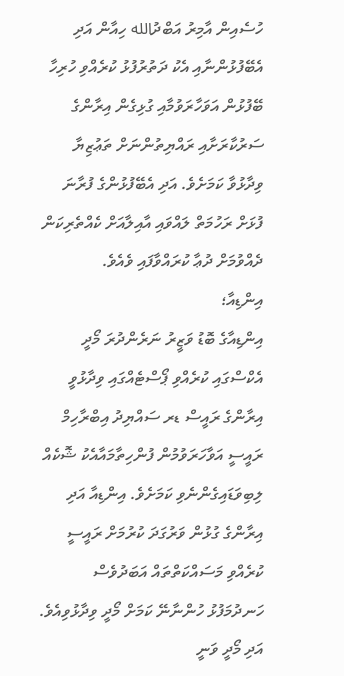ހުސެއިން އާމިރު އަބްދުالله ހިއާން އަދި އެބޭފުޅުންނާއި އެކު ދަތުރުފުޅު ކުރެއްވި ހުރިހާ ބޭފުޅުން އަވަހާރަވުމާއި ގުޅިގެން އިރާންގެ ސަރުކާރަށާއި ރައްޔިތުންނަށް ތަޢުޒިޔާ ވިދާޅުވާ ކަމަށެވެ. އަދި އެބޭފުޅުންގެ ފުރާނަ ފުޅަށް ރަހުމަތް ލައްވައި އާއިލާއަށް ކެއްތެރިކަން ދެއްވުމަށް ދުޢާ ކުރައްވާފައި ވެއެވެ.
އިންޑިއާ؛
އިންޑިއާގެ ބޮޑު ވަޒީރު ނަރެންދުރަ މޯދީ އެކްސްގައި ކުރެއްވި ޕޯސްޓެއްގައި ވިދާޅުވީ އިރާންގެ ރައީސް ޑރ ސައްޔިދު އިބްރާހިމް ރައީސީ އަވާހަރަވުމުން ފުންހިތާމައާއެކު ޝޮކެއް ލިބިވަޑައިގެންނެވި ކަމަށެވެ. އިންޑިއާ އަދި އިރާންގެ ގުޅުން ވަރުގަދަ ކުރުމަށް ރައީސީ ކުރެއްވި މަސައްކަތްތައް އަބަދުވެސް ހަނދުމަފުޅު ހުންނާނޭ ކަމަށް މޯދީ ވިދާޅުވިއެވެ. އަދި މޯދީ ވަނީ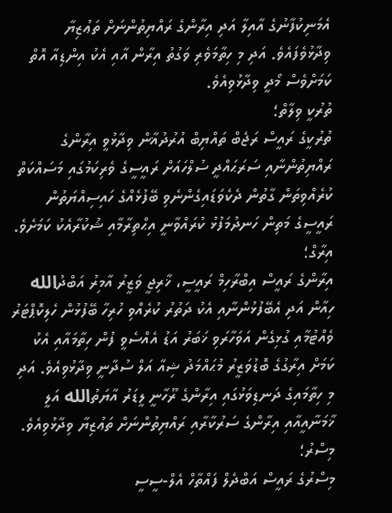އެމަނިކުފާނުގެ އާއިލާ އަދި އިރާންގެ ރައްޔިތުންނަށް ތަޢުޒިޔާ ވިދާޅުވެފައެވެ. އަދި މި ހިތާމަވެރި ވަގުތު އިރާން އާއި އެކު އިންޑިއާ އޮތް ކަމަށްވެސް މޯދީ ވިދާޅުވިއެވެ.
ތުރުކީ ވިލާތް؛
ތުރުކީގެ ރައީސް ރަޖެބް ތައްޔިބް އުރުދުޣާން ވިދާޅުވީ އިރާންގެ ރައްޔިތުންނާއި ސަރަޙައްދީ ސުލްހައަށް ރައީސީގެ ވެރިކަމުގައި މަސައްކަތް ކުރެއްވިތަން ގާތުން ދެކެވަޑައިގެންނެވި ބޭފުޅެއްގެ ހައިސިއްޔަތުން ރައީސީގެ މަތިން ހަނދުމަފުޅު ކުރައްވާނީ އިޙްތިރާމާއި ޝުކުރާއެކު ކަމަށެވެ.
އިރާގް؛
އިރާންގެ ރައީސް އިބްރާހިމް ރައީސީ، ޚާރިޖީ ވަޒީރު އާމިރު އަބްދުالله ހިއާން އަދި އެބޭފުޅުންނާއި އެކު ދަތުރު ކުރެއްވި ހުރިހާ ބޭފުޅުން ހެލިކޮޕްޓަރު ވެއްޓުމާއި ގުޅިގެން އަވަހާރަވި ޚަބަރު އަޑު އެއްސެވީ ފުން ހިތާމައާއި އެކު ކަމަށް އިރާގުގެ ބޮޑުވަޒީރު މުޙައްމަދު ޝިއާ އަލް ސުދާނީ ވިދާޅުވިއެވެ. އަދި މި ހިތާމައިގެ ދަނޑިވަޅުގައި އިރާންގެ ރޫހާނީ ލީޑަރު އާޔަތުالله އަލީ ޚާމަނާއީއާއި އިރާންގެ ސަރުކާރާއި ރައްޔިތުންނަށް ތަޢުޒިޔާ ވިދާޅުވިއެވެ.
މިސްރު؛
މިސްރުގެ ރައީސް އަބްދެލް ފައްތާހް އެލް-ސީސީ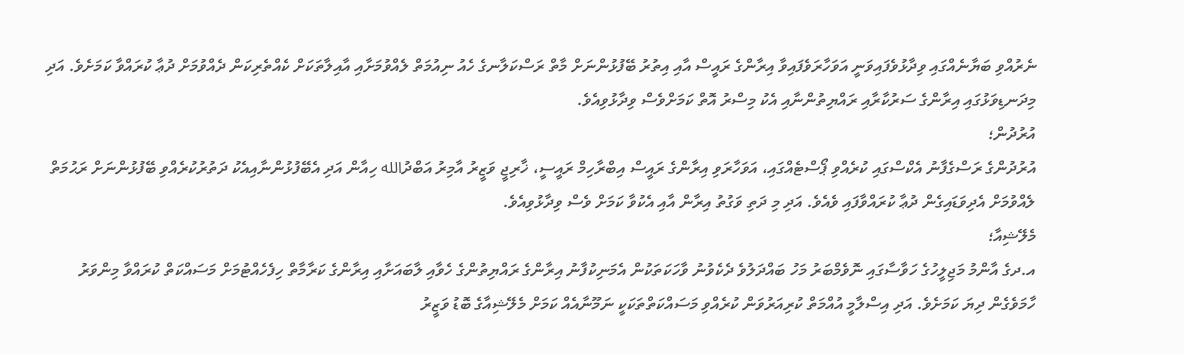ނެރުއްވި ބަޔާނެއްގައި ވިދާޅުވެފައިވަނީ އަވަހާރަވެފައިވާ އިރާންގެ ރައީސް އާއި އިތުރު ބޭފުޅުންނަށް މާތް ރަސްކަލާނގެ ހެއު ނިއުމަތް ލެއްވުމަށާއި އާއިލާތަކަށް ކެއްތެރިކަން ދެއްވުމަށް ދުޢާ ކުރައްވާ ކަމަށެވެ. އަދި މިދަނޑިވަޅުގައި އިރާންގެ ސަރުކާރާއި ރައްޔިތުންނާއި އެކު މިސްރު އޮތް ކަމަށްވެސް ވިދާޅުވިއެވެ.
އުރުދުން؛
އުރުދުންގެ ރަސްގެފާނު އެކްސްގައި ކުރެއްވި ޕޯސްޓެއްގައި، އަވަހާރަވި އިރާންގެ ރައީސް އިބްރާހިމް ރައީސީ، ޚާރިޖީ ވަޒީރު އާމިރު އަބްދުالله ހިއާން އަދި އެބޭފުޅުންނާއިއެކު ދަތުރުކުރެއްވި ބޭފުޅުންނަށް ރަޙުމަތް ލެއްވުމަށް އެދިވަޑައިގެން ދުޢާ ކުރައްވާފައި ވެއެވެ. އަދި މި ދަތި ވަގުތު އިރާން އާއި އެކުވާ ކަމަށް ވެސް ވިދާޅުވިއެވެ.
މެލޭޝިއާ؛
އ.ދގެ އާންމު މަޖިލީހުގެ ހަވާސާގައި ނޮވެމްބަރު މަހު ބައްދަލުވެ ދެކެވުނު ވާހަކަތަކުން އެމަނިކުފާނު އިރާންގެ ރައްޔިތުންގެ ހެވާއި ލާބައަށާއި އިރާންގެ ކަރާމާތް ހިފެހެއްޓުމަށް މަސައްކަތް ކުރައްވާ މިންވަރު ހާމަވެގެން ދިޔަ ކަމަށެވެ. އަދި އިސްލާމީ އުއްމަތް ކުރިއަރުވަން ކުރެއްވި މަސައްކަތްތަކަކީ ނަމޫނާއެއް ކަމަށް މެލޭޝިއާގެ ބޮޑު ވަޒީރު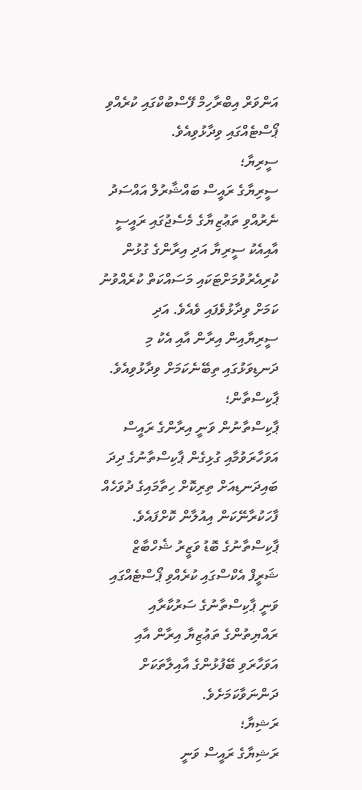އަންވަރް އިބްރާހިމް ފޭސްބުކްގައި ކުރެއްވި ޕޯސްޓެއްގައި ވިދާޅުވިއެވެ.
ސީރިޔާ؛
ސީރިޔާގެ ރައީސް ބައްޝާރުލް އައްސަދު ނެރުއްވި ތަޢުޒިޔާގެ މެސެޖުގައި ރައީސީ އާއިއެކު ސީރިޔާ އަދި އިރާންގެ ގުޅުން ކުރިއެރުވުމަށްޓަކައި މަސައްކަތް ކުރެއްވުނު ކަމަށް ވިދާޅުވެފައި ވެއެވެ. އަދި ސީރިޔާއިން އިރާން އާއި އެކު މި ދަނޑިވަޅުގައި ތިބޭނެކަމަށް ވިދާޅުވިއެވެ.
ޕާކިސްތާން؛
ޕާކިސްތާނުން ވަނީ އިރާންގެ ރައީސް އަވަހާރަވުމާއި ގުޅިގެން ޕާކިސްތާނުގެ ދިދަ ބައިދަނޑިއަށް ތިރިކޮށް ހިތާމައިގެ ދުވަހެއް ފާހަކުރާނޭކަން އިއުލާން ކޮށްފައެވެ.
ޕާކިސްތާނުގެ ބޮޑު ވަޒީރު ޝެހްބާޒް ޝަރީފް އެކްސްގައި ކުރެއްވި ޕޯސްޓެއްގައި ވަނީ ޕާކިސްތާނުގެ ސަރުކާރާއި ރައްޔިތުންގެ ތަޢުޒިޔާ އިރާން އާއި އަވަހާރަވި ބޭފުޅުންގެ އާއިލާތަކަށް ދަންނަވާކަމަށެވެ.
ރަޝިޔާ؛
ރަޝިޔާގެ ރައީސް ވަނީ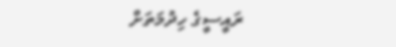ރައީސީގެ ހިދުމަތަށް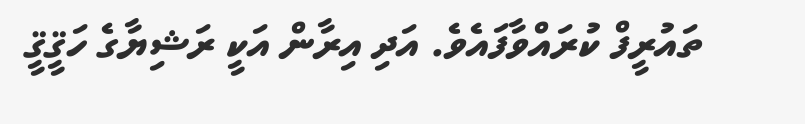ތައުރީފް ކުރައްވާފައެވެ. އަދި އިރާން އަކީ ރަޝިޔާގެ ހަޤީޤީ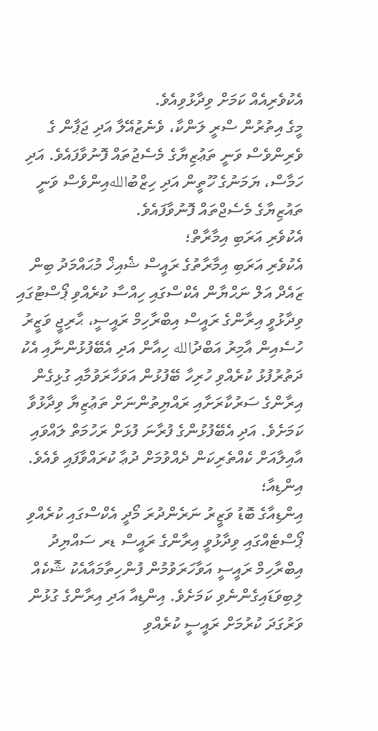އެކުވެރިއެއް ކަމަށް ވިދާޅުވިއެވެ.
މީގެ އިތުރުން ސްރީ ލަންކާ، ވެނެޒުއޭލާ އަދި ޖަޕާން ގެ ވެރިންވެސް ވަނީ ތަޢުޒިޔާގެ މެސެޖުތައް ފޮނުވާފައެވެ. އަދި ހަމާސް، ޔަމަނުގެ ހޫތީން އަދި ހިޒްބުاللهއިންވެސް ވަނީ ތައުޒިޔާގެ މެސެޖްތައް ފޮނުވާފައެވެ.
އެކުވެރި އަރަބި އިމާރާތް؛
އެކުވެރި އަރަބި އިމާރާތުގެ ރައީސް ޝެއިޚް މުޙައްމަދު ބިން ޒައެދް އަލް ނަޙްޔާން އެކްސްގައި ހިއްސާ ކުރެއްވި ޕޯސްޓުގައި ވިދާޅުވީ އިރާންގެ ރައީސް އިބްރާހިމް ރައީސީ، ޙާރިޖީ ވަޒީރު ހުސެއިން އާމިރު އަބްދުالله ހިއާން އަދި އެބޭފުޅުންނާއި އެކު ދަތުރުފުޅު ކުރެއްވި ހުރިހާ ބޭފުޅުން އަވަހާރަވުމާއި ގުޅިގެން އިރާންގެ ސަރުކާރަށާއި ރައްޔިތުންނަށް ތަޢުޒިޔާ ވިދާޅުވާ ކަމަށެވެ. އަދި އެބޭފުޅުންގެ ފުރާނަ ފުޅަށް ރަހުމަތް ލައްވައި އާއިލާއަށް ކެއްތެރިކަން ދެއްވުމަށް ދުޢާ ކުރައްވާފައި ވެއެވެ.
އިންޑިއާ؛
އިންޑިއާގެ ބޮޑު ވަޒީރު ނަރެންދުރަ މޯދީ އެކްސްގައި ކުރެއްވި ޕޯސްޓެއްގައި ވިދާޅުވީ އިރާންގެ ރައީސް ޑރ ސައްޔިދު އިބްރާހިމް ރައީސީ އަވާހަރަވުމުން ފުންހިތާމައާއެކު ޝޮކެއް ލިބިވަޑައިގެންނެވި ކަމަށެވެ. އިންޑިއާ އަދި އިރާންގެ ގުޅުން ވަރުގަދަ ކުރުމަށް ރައީސީ ކުރެއްވި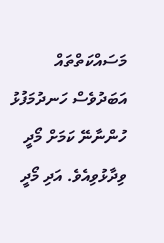މަސައްކަތްތައް އަބަދުވެސް ހަނދުމަފުޅު ހުންނާނޭ ކަމަށް މޯދީ ވިދާޅުވިއެވެ. އަދި މޯދީ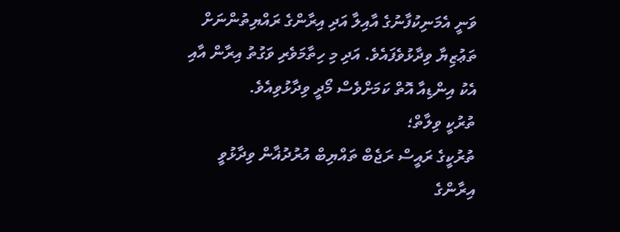ވަނީ އެމަނިކުފާނުގެ އާއިލާ އަދި އިރާންގެ ރައްޔިތުންނަށް ތަޢުޒިޔާ ވިދާޅުވެފައެވެ. އަދި މި ހިތާމަވެރި ވަގުތު އިރާން އާއި އެކު އިންޑިއާ އޮތް ކަމަށްވެސް މޯދީ ވިދާޅުވިއެވެ.
ތުރުކީ ވިލާތް؛
ތުރުކީގެ ރައީސް ރަޖެބް ތައްޔިބް އުރުދުޣާން ވިދާޅުވީ އިރާންގެ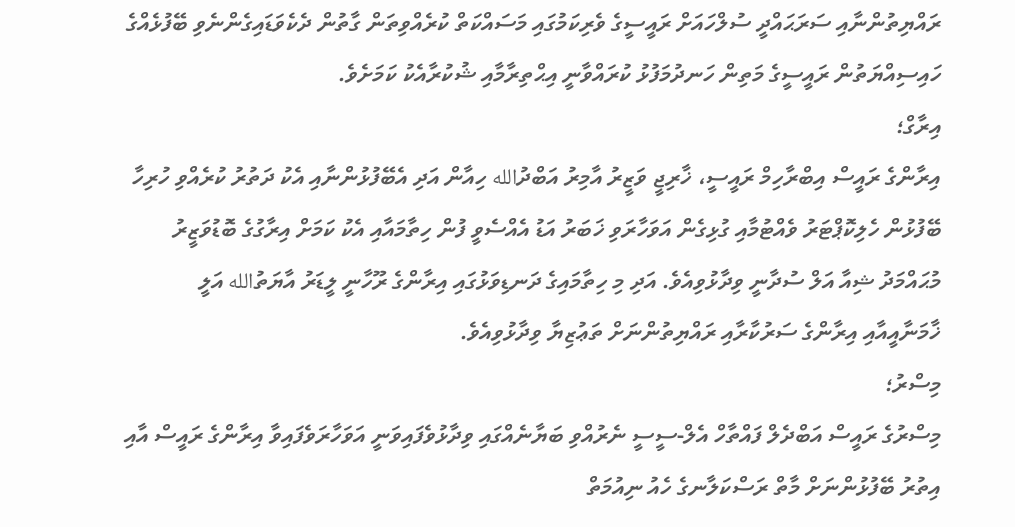ރައްޔިތުންނާއި ސަރަޙައްދީ ސުލްހައަށް ރައީސީގެ ވެރިކަމުގައި މަސައްކަތް ކުރެއްވިތަން ގާތުން ދެކެވަޑައިގެންނެވި ބޭފުޅެއްގެ ހައިސިއްޔަތުން ރައީސީގެ މަތިން ހަނދުމަފުޅު ކުރައްވާނީ އިޙްތިރާމާއި ޝުކުރާއެކު ކަމަށެވެ.
އިރާގް؛
އިރާންގެ ރައީސް އިބްރާހިމް ރައީސީ، ޚާރިޖީ ވަޒީރު އާމިރު އަބްދުالله ހިއާން އަދި އެބޭފުޅުންނާއި އެކު ދަތުރު ކުރެއްވި ހުރިހާ ބޭފުޅުން ހެލިކޮޕްޓަރު ވެއްޓުމާއި ގުޅިގެން އަވަހާރަވި ޚަބަރު އަޑު އެއްސެވީ ފުން ހިތާމައާއި އެކު ކަމަށް އިރާގުގެ ބޮޑުވަޒީރު މުޙައްމަދު ޝިއާ އަލް ސުދާނީ ވިދާޅުވިއެވެ. އަދި މި ހިތާމައިގެ ދަނޑިވަޅުގައި އިރާންގެ ރޫހާނީ ލީޑަރު އާޔަތުالله އަލީ ޚާމަނާއީއާއި އިރާންގެ ސަރުކާރާއި ރައްޔިތުންނަށް ތަޢުޒިޔާ ވިދާޅުވިއެވެ.
މިސްރު؛
މިސްރުގެ ރައީސް އަބްދެލް ފައްތާހް އެލް-ސީސީ ނެރުއްވި ބަޔާނެއްގައި ވިދާޅުވެފައިވަނީ އަވަހާރަވެފައިވާ އިރާންގެ ރައީސް އާއި އިތުރު ބޭފުޅުންނަށް މާތް ރަސްކަލާނގެ ހެއު ނިއުމަތް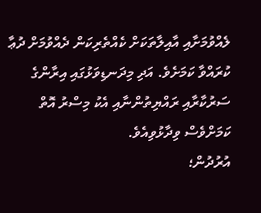ލެއްވުމަށާއި އާއިލާތަކަށް ކެއްތެރިކަން ދެއްވުމަށް ދުޢާ ކުރައްވާ ކަމަށެވެ. އަދި މިދަނޑިވަޅުގައި އިރާންގެ ސަރުކާރާއި ރައްޔިތުންނާއި އެކު މިސްރު އޮތް ކަމަށްވެސް ވިދާޅުވިއެވެ.
އުރުދުން؛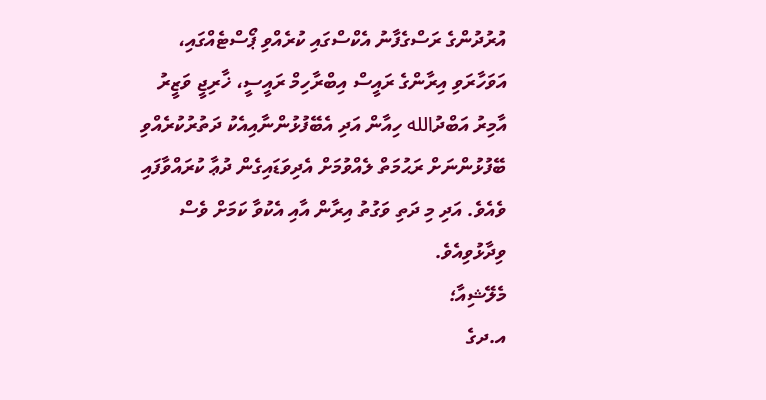އުރުދުންގެ ރަސްގެފާނު އެކްސްގައި ކުރެއްވި ޕޯސްޓެއްގައި، އަވަހާރަވި އިރާންގެ ރައީސް އިބްރާހިމް ރައީސީ، ޚާރިޖީ ވަޒީރު އާމިރު އަބްދުالله ހިއާން އަދި އެބޭފުޅުންނާއިއެކު ދަތުރުކުރެއްވި ބޭފުޅުންނަށް ރަޙުމަތް ލެއްވުމަށް އެދިވަޑައިގެން ދުޢާ ކުރައްވާފައި ވެއެވެ. އަދި މި ދަތި ވަގުތު އިރާން އާއި އެކުވާ ކަމަށް ވެސް ވިދާޅުވިއެވެ.
މެލޭޝިއާ؛
އ.ދގެ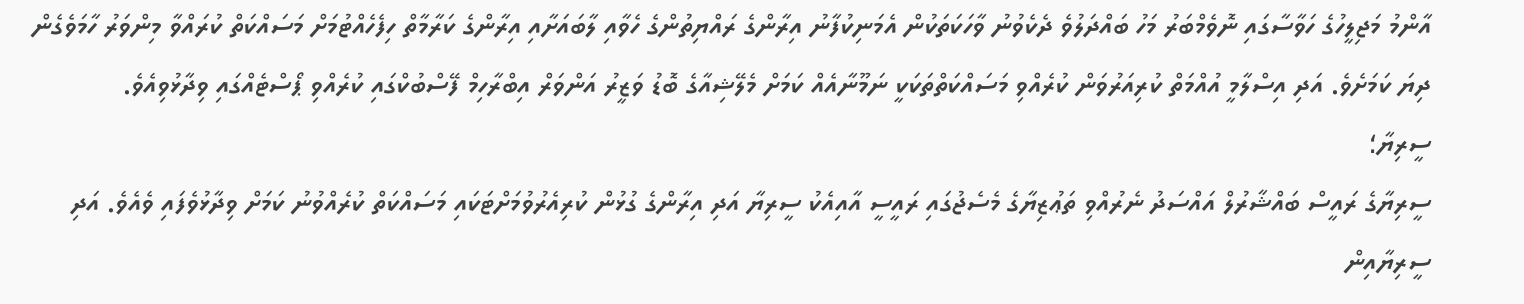އާންމު މަޖިލީހުގެ ހަވާސާގައި ނޮވެމްބަރު މަހު ބައްދަލުވެ ދެކެވުނު ވާހަކަތަކުން އެމަނިކުފާނު އިރާންގެ ރައްޔިތުންގެ ހެވާއި ލާބައަށާއި އިރާންގެ ކަރާމާތް ހިފެހެއްޓުމަށް މަސައްކަތް ކުރައްވާ މިންވަރު ހާމަވެގެން ދިޔަ ކަމަށެވެ. އަދި އިސްލާމީ އުއްމަތް ކުރިއަރުވަން ކުރެއްވި މަސައްކަތްތަކަކީ ނަމޫނާއެއް ކަމަށް މެލޭޝިއާގެ ބޮޑު ވަޒީރު އަންވަރް އިބްރާހިމް ފޭސްބުކްގައި ކުރެއްވި ޕޯސްޓެއްގައި ވިދާޅުވިއެވެ.
ސީރިޔާ؛
ސީރިޔާގެ ރައީސް ބައްޝާރުލް އައްސަދު ނެރުއްވި ތަޢުޒިޔާގެ މެސެޖުގައި ރައީސީ އާއިއެކު ސީރިޔާ އަދި އިރާންގެ ގުޅުން ކުރިއެރުވުމަށްޓަކައި މަސައްކަތް ކުރެއްވުނު ކަމަށް ވިދާޅުވެފައި ވެއެވެ. އަދި ސީރިޔާއިން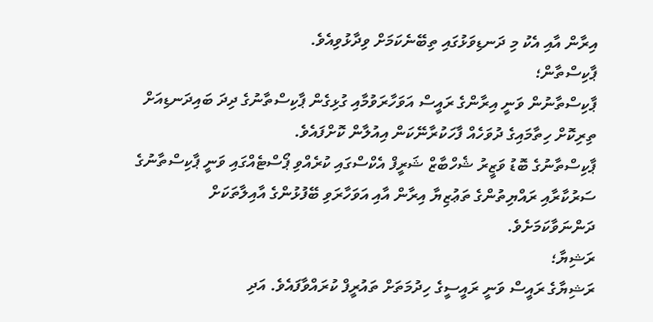އިރާން އާއި އެކު މި ދަނޑިވަޅުގައި ތިބޭނެކަމަށް ވިދާޅުވިއެވެ.
ޕާކިސްތާން؛
ޕާކިސްތާނުން ވަނީ އިރާންގެ ރައީސް އަވަހާރަވުމާއި ގުޅިގެން ޕާކިސްތާނުގެ ދިދަ ބައިދަނޑިއަށް ތިރިކޮށް ހިތާމައިގެ ދުވަހެއް ފާހަކުރާނޭކަން އިއުލާން ކޮށްފައެވެ.
ޕާކިސްތާނުގެ ބޮޑު ވަޒީރު ޝެހްބާޒް ޝަރީފް އެކްސްގައި ކުރެއްވި ޕޯސްޓެއްގައި ވަނީ ޕާކިސްތާނުގެ ސަރުކާރާއި ރައްޔިތުންގެ ތަޢުޒިޔާ އިރާން އާއި އަވަހާރަވި ބޭފުޅުންގެ އާއިލާތަކަށް ދަންނަވާކަމަށެވެ.
ރަޝިޔާ؛
ރަޝިޔާގެ ރައީސް ވަނީ ރައީސީގެ ހިދުމަތަށް ތައުރީފް ކުރައްވާފައެވެ. އަދި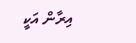އިރާން އަކީ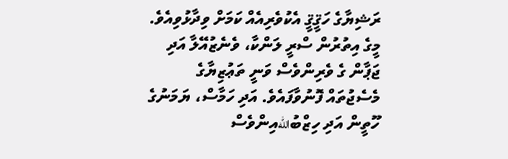ރަޝިޔާގެ ހަޤީޤީ އެކުވެރިއެއް ކަމަށް ވިދާޅުވިއެވެ.
މީގެ އިތުރުން ސްރީ ލަންކާ، ވެނެޒުއޭލާ އަދި ޖަޕާން ގެ ވެރިންވެސް ވަނީ ތަޢުޒިޔާގެ މެސެޖުތައް ފޮނުވާފައެވެ. އަދި ހަމާސް، ޔަމަނުގެ ހޫތީން އަދި ހިޒްބުاللهއިންވެސް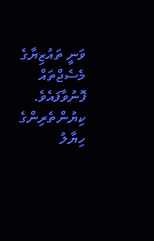ވަނީ ތައުޒިޔާގެ މެސެޖްތައް ފޮނުވާފައެވެ.
ކިޔުންތެރިންގެ ހިޔާލު